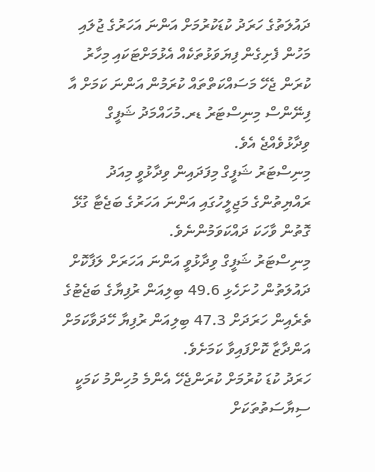ދައުލަތުގެ ހަރަދު ކުޑަކުރުމަށް އަންނަ އަހަރުގެ ޖުލައި މަހުން ފެށިގެން ފިޔަވަޅުތަކެއް އެޅުމަށްޓަކައި މިހާރު ކުރަން ޖެހޭ މަސައްކަތްތައް ކުރަމުން އަންނަ ކަމަށް އާ ފިނޭންސް މިނިސްޓަރު ޑރ.މުހައްމަދު ޝަފީގް ވިދާޅުވެއްޖެ އެވެ.
މިނިސްޓަރު ޝަފީގް މިފަދައިން ވިދާޅުވީ މިއަދު ރައްޔިތުންގެ މަޖިލީހުގައި އަންނަ އަހަރުގެ ބަޖެޓާ ގުޅޭ ގޮތުން ވާހަކަ ދައްކަވަމުންނެވެ.
މިނިސްޓަރު ޝަފީގް ވިދާޅުވީ އަންނަ އަހަރަށް ލަފާކޮށް ދައުލަތުން ހުށަހެޅި 49.6 ބިލިއަން ރުފިޔާގެ ބަޖެޓުގެ ތެރެއިން ހަރަދަށް 47.3 ބިލިއަން ރުފިޔާ ހޭދަވާކަމަށް އަންދާޒާ ކޮށްފައިވާ ކަމަށެވެ.
ހަރަދު ކުޑަ ކުރުމަށް ކުރަންޖެހޭ އެންމެ މުހިންމު ކަމަކީ ސިޔާސަތުތަކަށް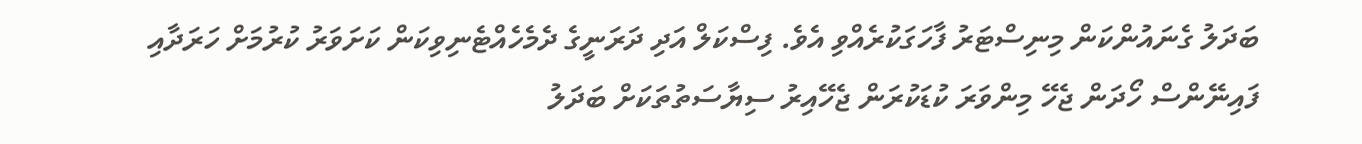ބަދަލު ގެނައުންކަން މިނިސްޓަރު ފާހަގަކުރެއްވި އެވެ. ފިސްކަލް އަދި ދަރަނީގެ ދެމެހެއްޓެނިވިކަން ކަށަވަރު ކުރުމަށް ހަރަދާއި ފައިނޭންސް ހޯދަން ޖެހޭ މިންވަރަ ކުޑަކުރަން ޖެހޭއިރު ސިޔާސަތުތަކަށް ބަދަލު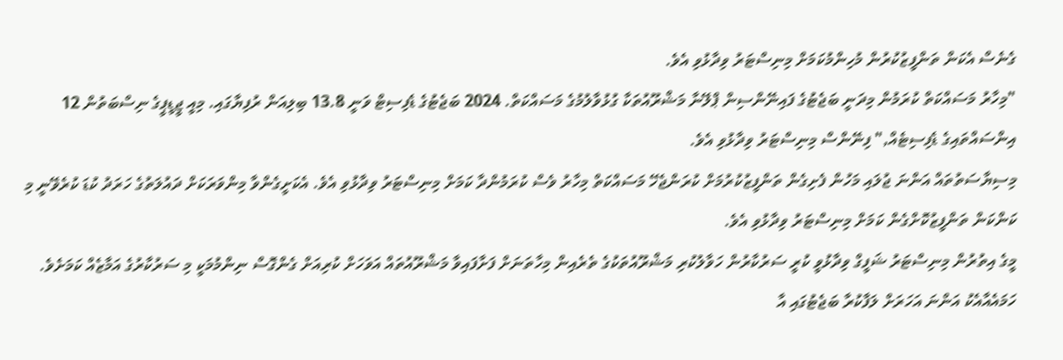ގެނެސް އެކަން ތަންފީޒުކުރުން މުހިންމުކަމަށް މިނިސްޓަރު ވިދާޅުވި އެވެ.
"މިހާރު މަސައްކަތް ކުރަމުން މިދަނީ ބަޖެޓުގެ ފައިނޭންސިން ޕްލޭނާ މަޝްރޫއުތަކާ ގުޅުވާލުމުގެ މަސައްކަތް. 2024 ބަޖެޓުގެ ޑެފިސިޓް ވަނީ 13.8 ބިލިއަން ރުފިޔާގައި. މިއީ ޖީޑީޕީގެ ނިސްބަތުން 12 އިންސައްތައިގެ ޑެފިސިޓެއް," ފިނޭންސް މިނިސްޓަރު ވިދާޅުވި އެވެ.
މިސިޔާސަތުތައް އަންނަ ޖުލައި މަހުން ފެށިގެން ތަންފީޒުކުރުމަށް ކުރަންޖެހޭ މަސައްކަތް މިހާރު ވެސް ކުރަމުންދާ ކަމަށް މިނިސްޓަރު ވިދާޅުވި އެވެ. އެކަށީގެންވާ މިންވަރަކަށް ދައުލަތުގެ ހަރަދު ކުޑަ ކުރެވޭނީ މި ކަންކަން ތަންފީޒުކޮށްގެން ކަމަށް މިނިސްޓަރު ވިދާޅުވި އެވެ.
މީގެ އިތުރުން މިނިސްޓަރު ޝަފީގް ވިދާޅުވީ ކުރީ ސަރުކާރުން ހަވާލުކުރި މަޝްރޫއުތަކުގެ ތެރެއިން މިހާތަނަށް ފަށާފައިވާ މަޝްރޫއުތައް އަވަހަށް ކުރިއަށް ގެންގޮސް ނިންމުމަކީ މި ސަރުކާރުގެ އަމާޒެއް ކަމަށެވެ. ހަމައެއާއެކު އަންނަ އަހަރަށް ލަފާކުރާ ބަޖެޓުގައި އާ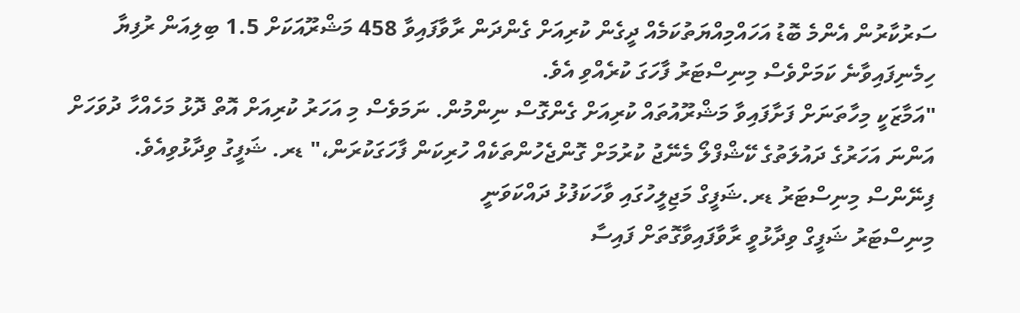ސަރުކާރުން އެންމެ ބޮޑު އަހައްމިއްޔަތުކަމެއް ދީގެން ކުރިއަށް ގެންދަން ރާވާފައިވާ 458 މަޝްރޫއަކަށް 1.5 ބިލިއަން ރުފިޔާ ހިމެނިފައިވާނެ ކަމަށްވެސް މިނިސްޓަރު ފާހަގަ ކުރެއްވި އެވެ.
"އަމާޒަކީ މިހާތަނަށް ފަށާފައިވާ މަޝްރޫއުތައް ކުރިއަށް ގެންގޮސް ނިންމުން. ނަމަވެސް މި އަހަރު ކުރިއަށް އޮތް ދޮޅު މަހެއްހާ ދުވަހަށް އަންނަ އަހަރުގެ ދައުލަތުގެ ކޭޝްފްލޯ މެނޭޖު ކުރުމަށް ގޮންޖެހުންތަކެއް ހުރިކަން ފާހަގަކުރަން،" ޑރ. ޝަފީގު ވިދާޅުވިއެވެ.
ފިނޭންސް މިނިސްޓަރު ޑރ.ޝަފީގް މަޖިލީހުގައި ވާހަކަފުޅު ދައްކަވަނީ
މިނިސްޓަރު ޝަފީގް ވިދާޅުވީ ރާވާފައިވާގޮތަށް ފައިސާ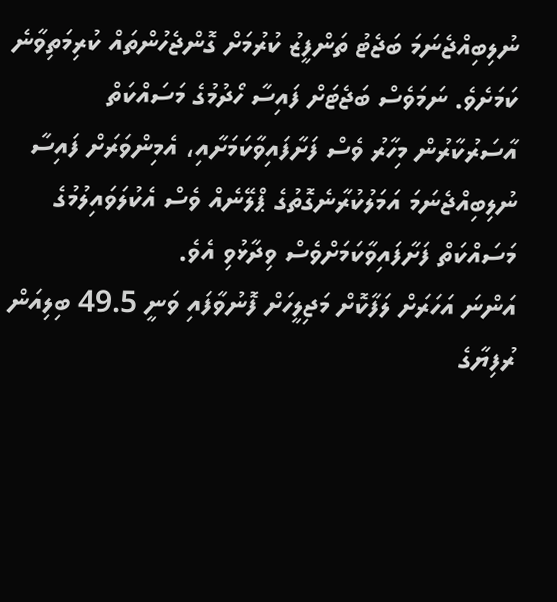ނުލިބިއްޖެނަމަ ބަޖެޓު ތަންފީޒު ކުރުމަށް ގޮންޖެހުންތައް ކުރިމަތިވާނެ ކަމަށެވެ. ނަމަވެސް ބަޖެޓަށް ފައިސާ ހޯދުމުގެ މަސައްކަތް އާސަރުކާރުން މިހާރު ވެސް ފަށާފައިވާކަމަށާއި، އެމިންވަރަށް ފައިސާ ނުލިބިއްޖެނަމަ އަމަލުކުރާނެގޮތުގެ ޕްލޭނެއް ވެސް އެކުލަވައިލުމުގެ މަސައްކަތް ފަށާފައިވާކަމަށްވެސް ވިދާޅުވި އެވެ.
އަންނަ އަހަރަށް ލަފާކޮށް މަޖިލީހަށް ފޮނުވާފައި ވަނީ 49.5 ބިލިއަން ރުފިޔާގެ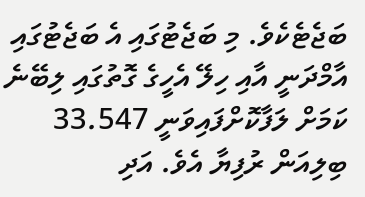ބަޖެޓެކެވެ. މި ބަޖެޓުގައި އެ ބަޖެޓުގައި އާމްދަނީ އާއި ހިލޭ އެހީގެ ގޮތުގައި ލިބޭނެ ކަމަށް ލަފާކޮށްފައިވަނީ 33.547 ބިލިއަން ރުފިޔާ އެވެ. އަދި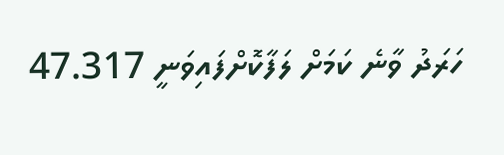ހަރަދު ވާނެ ކަމަށް ލަފާކޮށްފައިވަނީ 47.317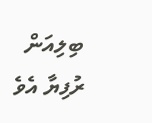ބިލިއަން ރުފިޔާ އެވެ